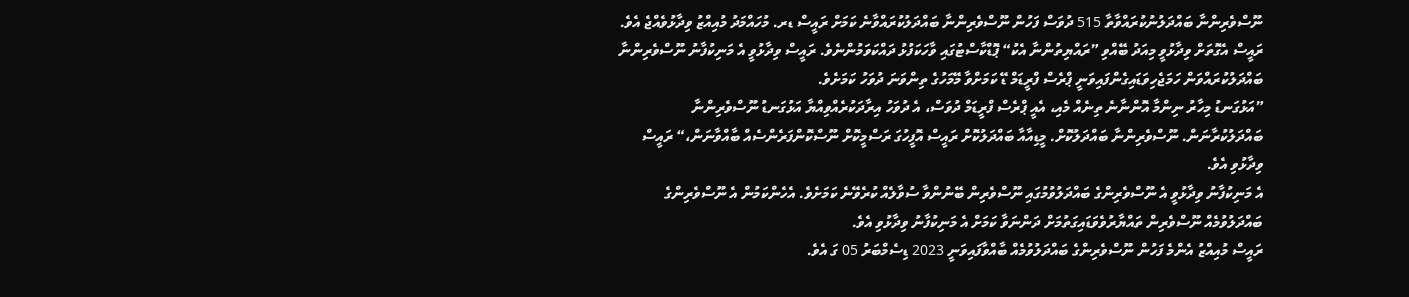ނޫސްވެރިންނާ ބައްދަލުނުކުރައްވާތާ 515 ދުވަސް ފަހުން ނޫސްވެރިންނާ ބައްދަލުކުރައްވާނެ ކަމަށް ރައީސް ޑރ. މުހައްމަދު މުއިއްޒު ވިދާޅުވެއްޖެ އެވެ.
ރައީސް އެގޮތަށް ވިދާޅުވީ މިއަދު ބޭއްވި ”ރައްޔިތުންނާ އެކު“ ޕޮޑްކާސްޓުގައި ވާހަކަފުޅު ދައްކަވަމުންނެވެ. ރައީސް ވިދާޅުވީ އެ މަނިކުފާނު ނޫސްވެރިންނާ ބައްދަލުކުރައްވަން ހަމަޖެހިވަޑައިގެންފައިވަނީ ޕްރެސް ފްރީޑަމް ޑޭ ކަމަށްވާ މޭމަހުގެ ތިންވަނަ ދުވަހު ކަމަށެވެ.
”އަޅުގަނޑު މިހާރު ނިންމާ އޮންނާނެ ތިނެއް މެއި، އެއީ ޕްރެސް ފްރީޑަމް ދުވަސް، އެ ދުވަހު އިރާދަކުރެއްވިއްޔާ އަޅުގަނޑު ނޫސްވެރިންނާ ބައްދަލުކުރާނަން. ނޫސްވެރިންނާ ބައްދަލުކޮށް. މީޑިއާއާ ބައްދަލުކޮށް ރައީސް އޮފީހުގަ ރަސްމީކޮށް ނޫސްކޮންފަރެންސެއް ބާއްވާނަން،“ ރައީސް ވިދާޅުވި އެވެ.
އެ މަނިކުފާނު ވިދާޅުވީ އެ ނޫސްވެރިންގެ ބައްދަލުވުމުގައި ނޫސްވެރިން ބޭނުންވާ ސުވާލެއް ކުރެވޭނެ ކަމަށެވެ. އެހެންކަމުން އެ ނޫސްވެރިންގެ ބައްދަލުވުމެއް ނޫސްވެރިން ތައްޔާރުވެވަޑައިގަތުމަށް ދަންނަވާ ކަމަށް އެ މަނިކުފާނު ވިދާޅުވި އެވެ.
ރައީސް މުއިއްޒު އެންމެ ފަހުން ނޫސްވެރިންގެ ބައްދަލުވުމެއް ބާއްވާފައިވަނީ 2023 ޑިސެމްބަރު 05 ގަ އެވެ.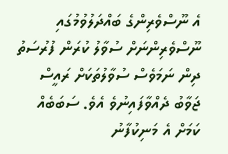އެ ނޫސްވެރިންގެ ބައްދަލުވުމުގައި ނޫސްވެރިންނަށް ސުވާލު ކުރަން ފުރުސަތު ދިން ނަމަވެސް ސުވާލުތަކަށް ރައީސް ޖަވާބު ދެއްވާފައިނުވެ އެވެ. ސަބަބެއް ކަމަށް އެ މަނިކުފާނު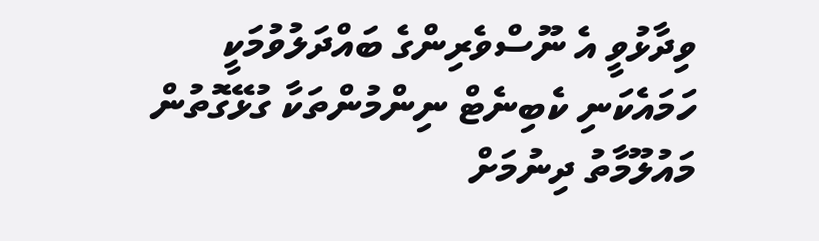ވިދާޅުވީ އެ ނޫސްވެރިންގެ ބައްދަލުވުމަކީ ހަމައެކަނި ކެބިނެޓް ނިންމުންތަކާ ގުޅޭގޮތުން މައުލޫމާތު ދިނުމަށް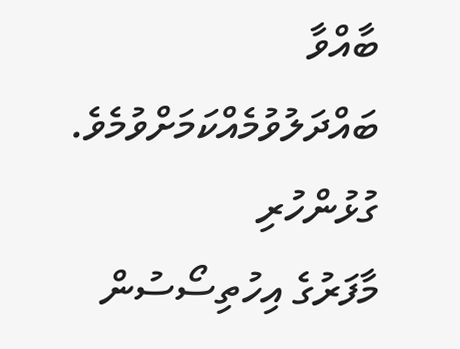ބާއްވާ ބައްދަލުވުމެއްކަމަށްވުމެވެ.
ގުޅުންހުރި
މާފަރުގެ އިހުތިސޯސުން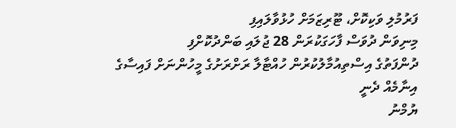ފަރުމުލި ވަކިކޮށް، ޓޫރިޒަމަށް ހުޅުވާލައިފި
މިނިވަން ދުވަސް ފާހަގަކުރަން 28 ޖުލައި ބަންދުކޮށްފި
ދުންފަތުގެ އިސްތިއުމާލުކުރުން ހުއްޓާލާ ރަށްރަށުގެ މީހުންނަށް ފައިސާގެ އިނާމެއް ދެނީ
ޔުމްނު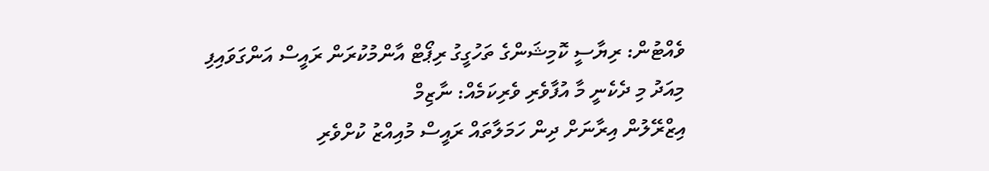ވެއްޓުން: ރިޔާސީ ކޮމިޝަންގެ ތަހުގީގު ރިޕޯޓް އާންމުކުރަން ރައީސް އަންގަވައިފި
މިއަދު މި ދެކެނީ މާ އުފާވެރި ވެރިކަމެއް: ނާޒިމް
އިޒްރޭލުން އިރާނަށް ދިން ހަމަލާތައް ރައީސް މުއިއްޒު ކުށްވެރި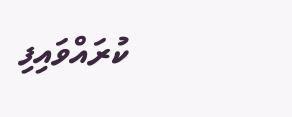ކުރައްވައިފި